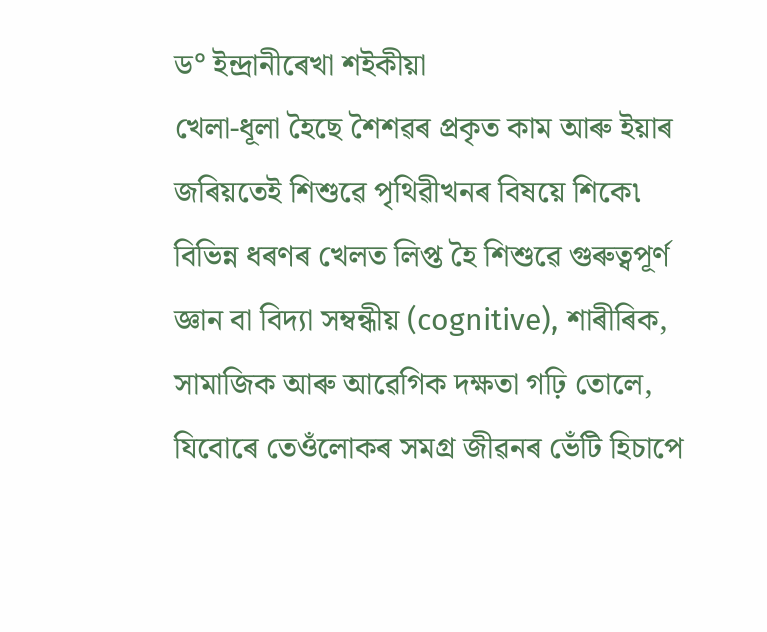ড° ইন্দ্ৰানীৰেখা শইকীয়া
খেলা-ধূলা হৈছে শৈশৱৰ প্ৰকৃত কাম আৰু ইয়াৰ জৰিয়তেই শিশুৱে পৃথিৱীখনৰ বিষয়ে শিকে৷ বিভিন্ন ধৰণৰ খেলত লিপ্ত হৈ শিশুৱে গুৰুত্বপূৰ্ণ জ্ঞান বা বিদ্যা সম্বন্ধীয় (cognitive), শাৰীৰিক, সামাজিক আৰু আৱেগিক দক্ষতা গঢ়ি তোলে, যিবোৰে তেওঁলোকৰ সমগ্ৰ জীৱনৰ ভেঁটি হিচাপে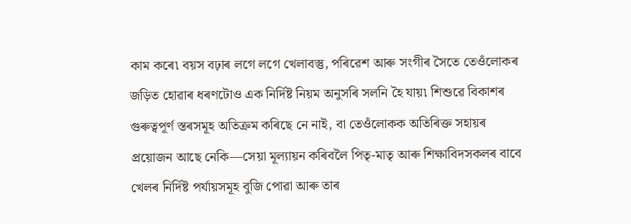কাম কৰে৷ বয়স বঢ়াৰ লগে লগে খেলাবস্তু, পৰিৱেশ আৰু সংগীৰ সৈতে তেওঁলোকৰ জড়িত হোৱাৰ ধৰণটোও এক নিৰ্দিষ্ট নিয়ম অনুসৰি সলনি হৈ যায়৷ শিশুৱে বিকাশৰ গুৰুত্বপূৰ্ণ স্তৰসমূহ অতিক্ৰম কৰিছে নে নাই, বা তেওঁলোকক অতিৰিক্ত সহায়ৰ প্ৰয়োজন আছে নেকি—সেয়া মূল্যায়ন কৰিবলৈ পিতৃ-মাতৃ আৰু শিক্ষাবিদসকলৰ বাবে খেলৰ নিৰ্দিষ্ট পৰ্যায়সমূহ বুজি পোৱা আৰু তাৰ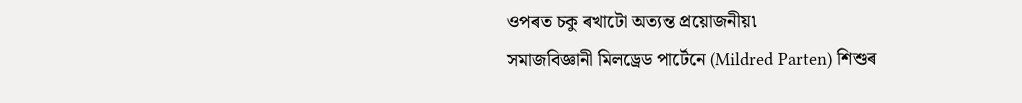ওপৰত চকু ৰখাটো অত্যন্ত প্ৰয়োজনীয়৷
সমাজবিজ্ঞানী মিলড্ৰেড পাৰ্টেনে (Mildred Parten) শিশুৰ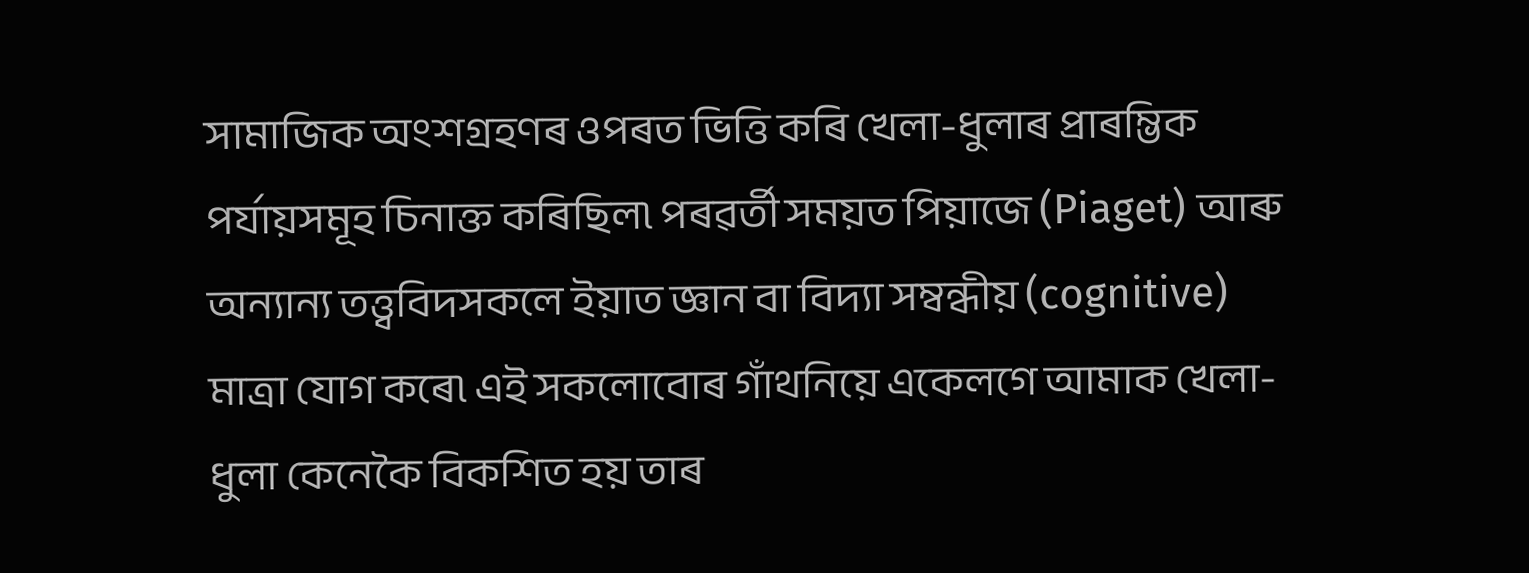সামাজিক অংশগ্ৰহণৰ ওপৰত ভিত্তি কৰি খেলা-ধুলাৰ প্ৰাৰম্ভিক পৰ্যায়সমূহ চিনাক্ত কৰিছিল৷ পৰৱৰ্তী সময়ত পিয়াজে (Piaget) আৰু অন্যান্য তত্ত্ববিদসকলে ইয়াত জ্ঞান বা বিদ্যা সম্বন্ধীয় (cognitive) মাত্ৰা যোগ কৰে৷ এই সকলোবোৰ গাঁথনিয়ে একেলগে আমাক খেলা-ধুলা কেনেকৈ বিকশিত হয় তাৰ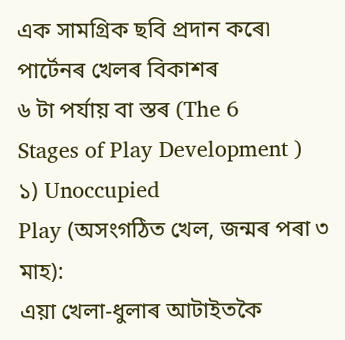এক সামগ্ৰিক ছবি প্ৰদান কৰে৷
পাৰ্টেনৰ খেলৰ বিকাশৰ
৬ টা পৰ্যায় বা স্তৰ (The 6
Stages of Play Development )
১) Unoccupied
Play (অসংগঠিত খেল, জন্মৰ পৰা ৩ মাহ):
এয়া খেলা-ধুলাৰ আটাইতকৈ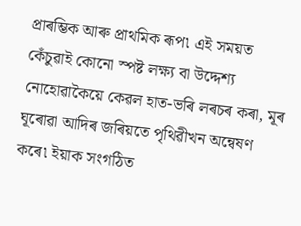প্ৰাৰম্ভিক আৰু প্ৰাথমিক ৰূপ৷ এই সময়ত কেঁচুৱাই কোনো স্পষ্ট লক্ষ্য বা উদ্দেশ্য নোহোৱাকৈয়ে কেৱল হাত-ভৰি লৰচৰ কৰা, মূৰ ঘূৰোৱা আদিৰ জৰিয়তে পৃথিৱীখন অন্বেষণ কৰে৷ ইয়াক সংগঠিত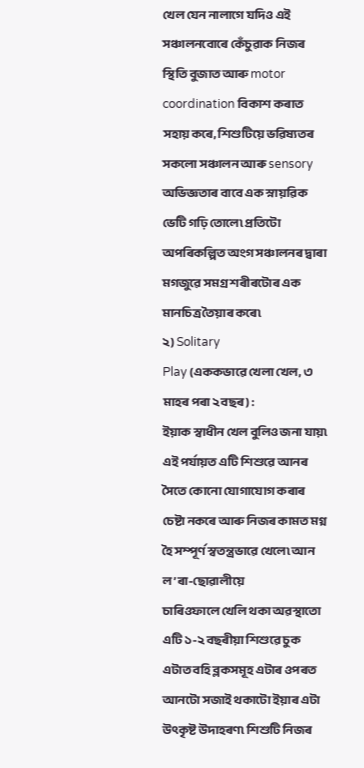খেল যেন নালাগে যদিও এই সঞ্চালনবোৰে কেঁচুৱাক নিজৰ স্থিতি বুজাত আৰু motor coordination বিকাশ কৰাত সহায় কৰে, শিশুটিয়ে ভৱিষ্যতৰ সকলো সঞ্চালন আৰু sensory অভিজ্ঞতাৰ বাবে এক স্নায়ৱিক ভেটি গঢ়ি তোলে৷ প্ৰতিটো অপৰিকল্পিত অংগ সঞ্চালনৰ দ্বাৰা মগজুৱে সমগ্ৰ শৰীৰটোৰ এক মানচিত্ৰ তৈয়াৰ কৰে৷
২) Solitary
Play (এককভাৱে খেলা খেল, ৩ মাহৰ পৰা ২ বছৰ) :
ইয়াক স্বাধীন খেল বুলিও জনা যায়৷
এই পৰ্যায়ত এটি শিশুৱে আনৰ সৈতে কোনো যোগাযোগ কৰাৰ চেষ্টা নকৰে আৰু নিজৰ কামত মগ্ন
হৈ সম্পূৰ্ণ স্বতন্ত্ৰভাৱে খেলে৷ আন ল’ৰা-ছোৱালীয়ে
চাৰিওফালে খেলি থকা অৱস্থাতো এটি ১-২ বছৰীয়া শিশুৱে চুক এটাত বহি ব্লকসমূহ এটাৰ ওপৰত
আনটো সজাই থকাটো ইয়াৰ এটা উৎকৃষ্ট উদাহৰণ৷ শিশুটি নিজৰ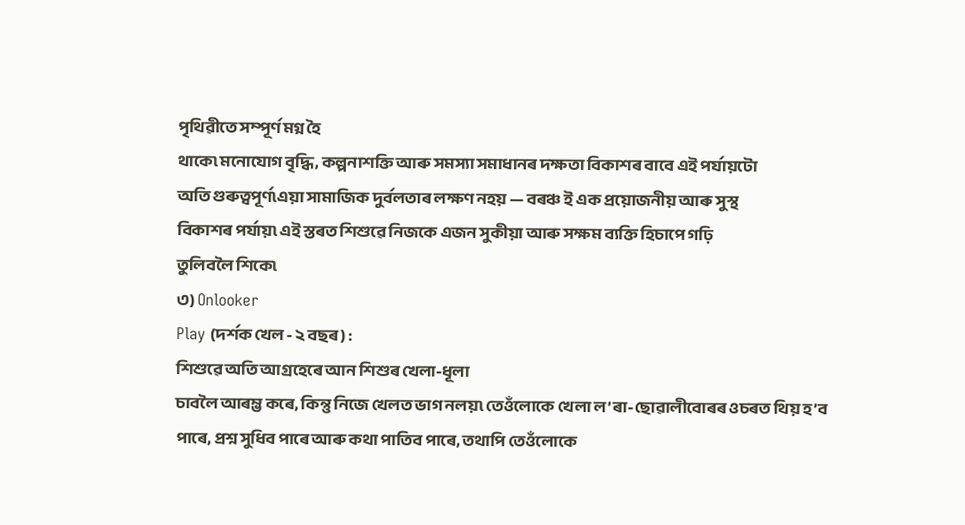পৃথিৱীতে সম্পূৰ্ণ মগ্ন হৈ
থাকে৷ মনোযোগ বৃদ্ধি, কল্পনাশক্তি আৰু সমস্যা সমাধানৰ দক্ষতা বিকাশৰ বাবে এই পৰ্যায়টো
অতি গুৰুত্বপূৰ্ণ৷এয়া সামাজিক দুৰ্বলতাৰ লক্ষণ নহয় — বৰঞ্চ ই এক প্ৰয়োজনীয় আৰু সুস্থ
বিকাশৰ পৰ্যায়৷ এই স্তৰত শিশুৱে নিজকে এজন সুকীয়া আৰু সক্ষম ব্যক্তি হিচাপে গঢ়ি
তুলিবলৈ শিকে৷
৩) Onlooker
Play (দৰ্শক খেল - ২ বছৰ) :
শিশুৱে অতি আগ্ৰহেৰে আন শিশুৰ খেলা-ধূলা
চাবলৈ আৰম্ভ কৰে, কিন্তু নিজে খেলত ভাগ নলয়৷ তেওঁলোকে খেলা ল’ৰা-ছোৱালীবোৰৰ ওচৰত থিয় হ’ব
পাৰে, প্ৰশ্ন সুধিব পাৰে আৰু কথা পাতিব পাৰে, তথাপি তেওঁলোকে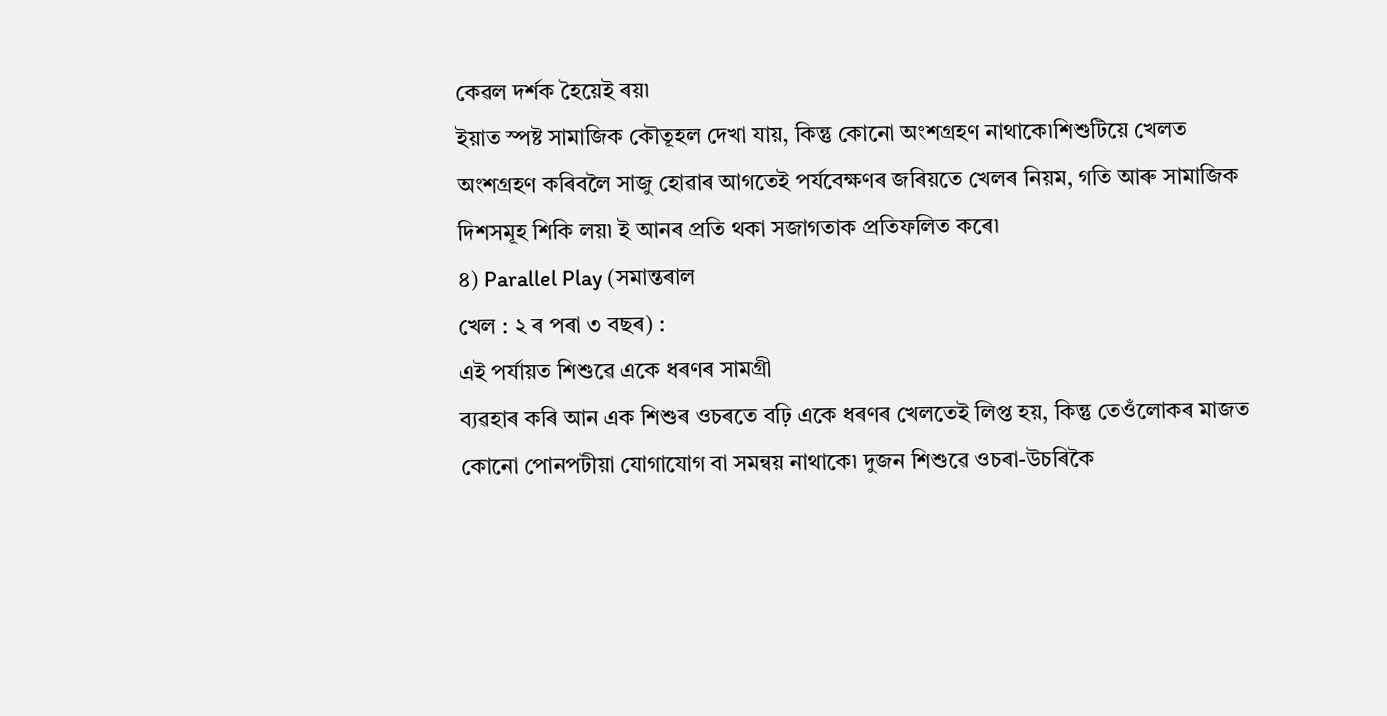কেৱল দৰ্শক হৈয়েই ৰয়৷
ইয়াত স্পষ্ট সামাজিক কৌতূহল দেখা যায়, কিন্তু কোনো অংশগ্ৰহণ নাথাকে৷শিশুটিয়ে খেলত
অংশগ্ৰহণ কৰিবলৈ সাজু হোৱাৰ আগতেই পৰ্যবেক্ষণৰ জৰিয়তে খেলৰ নিয়ম, গতি আৰু সামাজিক
দিশসমূহ শিকি লয়৷ ই আনৰ প্ৰতি থকা সজাগতাক প্ৰতিফলিত কৰে৷
৪) Parallel Play (সমান্তৰাল
খেল : ২ ৰ পৰা ৩ বছৰ) :
এই পৰ্যায়ত শিশুৱে একে ধৰণৰ সামগ্ৰী
ব্যৱহাৰ কৰি আন এক শিশুৰ ওচৰতে বঢ়ি একে ধৰণৰ খেলতেই লিপ্ত হয়, কিন্তু তেওঁলোকৰ মাজত
কোনো পোনপটীয়া যোগাযোগ বা সমন্বয় নাথাকে৷ দুজন শিশুৱে ওচৰা-উচৰিকৈ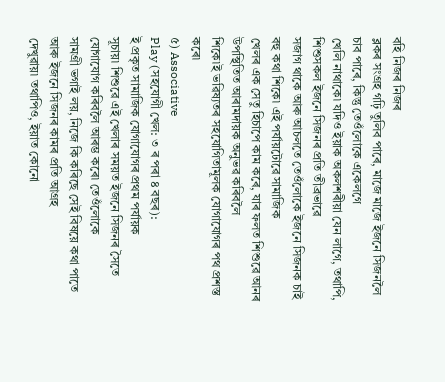বহি নিজৰ নিজৰ
ব্লকৰ সংগ্ৰহ গঢ়ি তুলিব পাৰে, মাজে মাজে ইজনে সিজনলৈ চাব পাৰে, কিন্তু তেওঁলোকে একেলগে
খেলি নাথাকে৷ যদিও ইয়াক অকলশৰীয়া যেন লাগে, তথাপি, শিশুসকল ইজনে সিজনৰ প্ৰতি তীব্ৰভাৱে
সজাগ থাকে আৰু আচলতে তেওঁলোকে ইজনে সিজনক চাই বহু কথা শিকে৷ এই পৰ্যায়টোৱে সামাজিক
খেলৰ এক সেতু হিচাপে কাম কৰে, যাৰ ফলত শিশুৱে আনৰ উপস্থিতিত আৰামদায়ক অনুভৱ কৰিবলৈ
শিকে৷ই ভৱিষ্যতৰ সহযোগিতামূলক যোগাযোগৰ পথ প্ৰশস্ত কৰে৷
৫) Associative
Play (সহযোগী খেল: ৩ ৰ পৰা ৪ বছৰ):
ই প্ৰকৃত সামাজিক যোগাযোগৰ প্ৰথম পৰ্যায়ক
সূচায়৷ শিশুৱে এই খেলাৰ সময়ত ইজনে সিজনৰ সৈতে যোগাযোগ কৰিবলৈ আৰম্ভ কৰে৷ তেওঁলোকে
সামগ্ৰী ভগাই লয়, নিজে কি কৰিছে সেই বিষয়ে কথা পাতে আৰু ইজনে সিজনৰ কামৰ প্ৰতি আগ্ৰহ
দেখুৱায়৷ তথাপিও, ইয়াত কোনো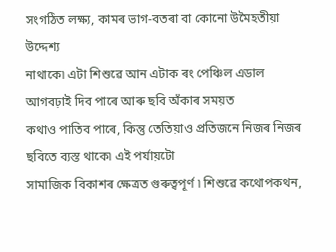সংগঠিত লক্ষ্য, কামৰ ভাগ-বতৰা বা কোনো উমৈহতীয়া উদ্দেশ্য
নাথাকে৷ এটা শিশুৱে আন এটাক ৰং পেঞ্চিল এডাল আগবঢ়াই দিব পাৰে আৰু ছবি অঁকাৰ সময়ত
কথাও পাতিব পাৰে, কিন্তু তেতিয়াও প্ৰতিজনে নিজৰ নিজৰ ছবিতে ব্যস্ত থাকে৷ এই পৰ্যায়টো
সামাজিক বিকাশৰ ক্ষেত্ৰত গুৰুত্বপূৰ্ণ ৷ শিশুৱে কথোপকথন,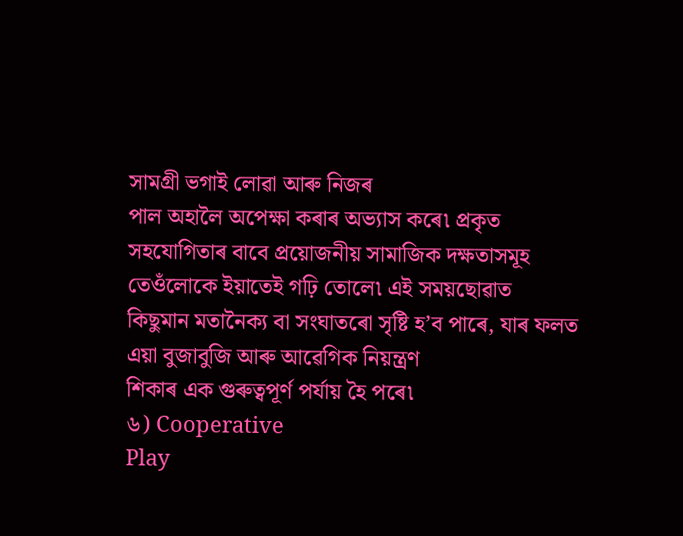সামগ্ৰী ভগাই লোৱা আৰু নিজৰ
পাল অহালৈ অপেক্ষা কৰাৰ অভ্যাস কৰে৷ প্ৰকৃত সহযোগিতাৰ বাবে প্ৰয়োজনীয় সামাজিক দক্ষতাসমূহ
তেওঁলোকে ইয়াতেই গঢ়ি তোলে৷ এই সময়ছোৱাত কিছুমান মতানৈক্য বা সংঘাতৰো সৃষ্টি হ’ব পাৰে, যাৰ ফলত এয়া বুজাবুজি আৰু আৱেগিক নিয়ন্ত্ৰণ
শিকাৰ এক গুৰুত্বপূৰ্ণ পৰ্যায় হৈ পৰে৷
৬) Cooperative
Play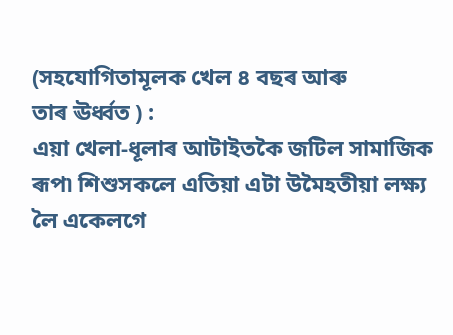(সহযোগিতামূলক খেল ৪ বছৰ আৰু
তাৰ ঊৰ্ধ্বত ) :
এয়া খেলা-ধূলাৰ আটাইতকৈ জটিল সামাজিক
ৰূপ৷ শিশুসকলে এতিয়া এটা উমৈহতীয়া লক্ষ্য লৈ একেলগে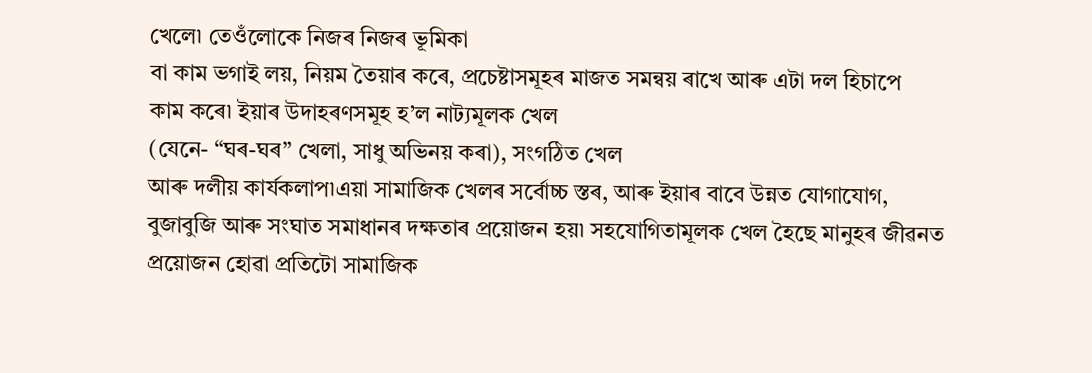খেলে৷ তেওঁলোকে নিজৰ নিজৰ ভূমিকা
বা কাম ভগাই লয়, নিয়ম তৈয়াৰ কৰে, প্ৰচেষ্টাসমূহৰ মাজত সমন্বয় ৰাখে আৰু এটা দল হিচাপে
কাম কৰে৷ ইয়াৰ উদাহৰণসমূহ হ’ল নাট্যমূলক খেল
(যেনে- “ঘৰ-ঘৰ” খেলা, সাধু অভিনয় কৰা), সংগঠিত খেল
আৰু দলীয় কাৰ্যকলাপ৷এয়া সামাজিক খেলৰ সৰ্বোচ্চ স্তৰ, আৰু ইয়াৰ বাবে উন্নত যোগাযোগ,
বুজাবুজি আৰু সংঘাত সমাধানৰ দক্ষতাৰ প্ৰয়োজন হয়৷ সহযোগিতামূলক খেল হৈছে মানুহৰ জীৱনত
প্ৰয়োজন হোৱা প্ৰতিটো সামাজিক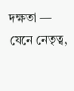দক্ষতা — যেনে নেতৃত্ব,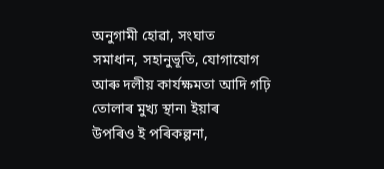অনুগামী হোৱা, সংঘাত
সমাধান, সহানুভূতি, যোগাযোগ আৰু দলীয় কাৰ্যক্ষমতা আদি গঢ়ি তোলাৰ মুখ্য স্থান৷ ইয়াৰ
উপৰিও ই পৰিকল্পনা,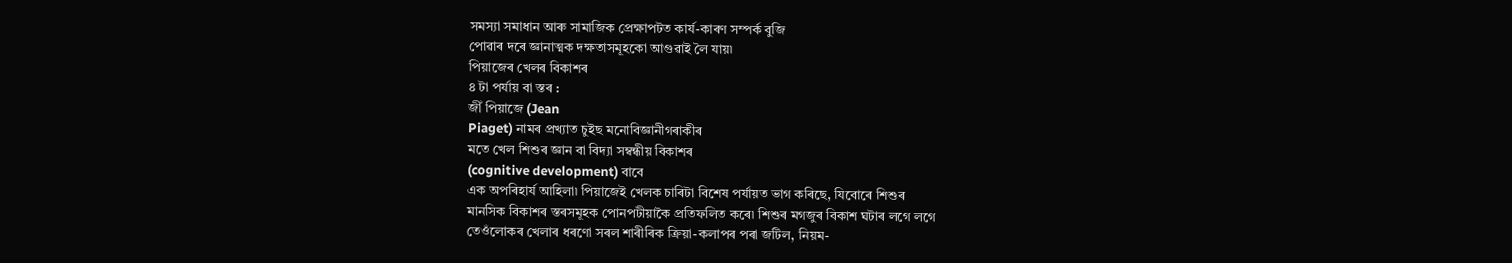সমস্যা সমাধান আৰু সামাজিক প্ৰেক্ষাপটত কাৰ্য-কাৰণ সম্পৰ্ক বুজি
পোৱাৰ দৰে জ্ঞানাত্মক দক্ষতাসমূহকো আগুৱাই লৈ যায়৷
পিয়াজেৰ খেলৰ বিকাশৰ
৪ টা পৰ্যায় বা স্তৰ :
জীঁ পিয়াজে (Jean
Piaget) নামৰ প্ৰখ্যাত চুইছ মনোবিজ্ঞানীগৰাকীৰ
মতে খেল শিশুৰ জ্ঞান বা বিদ্যা সম্বন্ধীয় বিকাশৰ
(cognitive development) বাবে
এক অপৰিহাৰ্য আহিলা৷ পিয়াজেই খেলক চাৰিটা বিশেষ পৰ্যায়ত ভাগ কৰিছে, যিবোৰে শিশুৰ
মানসিক বিকাশৰ স্তৰসমূহক পোনপটীয়াকৈ প্ৰতিফলিত কৰে৷ শিশুৰ মগজুৰ বিকাশ ঘটাৰ লগে লগে
তেওঁলোকৰ খেলাৰ ধৰণো সৰল শাৰীৰিক ক্ৰিয়া-কলাপৰ পৰা জটিল, নিয়ম-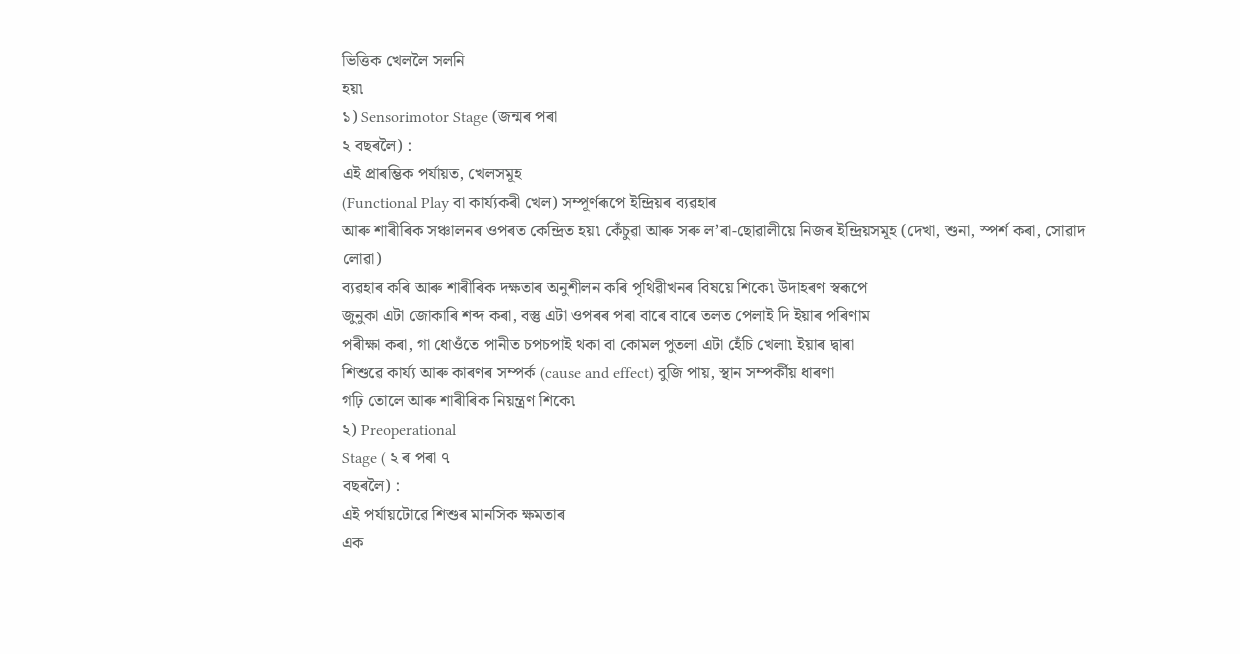ভিত্তিক খেললৈ সলনি
হয়৷
১) Sensorimotor Stage (জন্মৰ পৰা
২ বছৰলৈ) :
এই প্ৰাৰম্ভিক পৰ্যায়ত, খেলসমূহ
(Functional Play বা কাৰ্য্যকৰী খেল) সম্পূৰ্ণৰূপে ইন্দ্ৰিয়ৰ ব্যৱহাৰ
আৰু শাৰীৰিক সঞ্চালনৰ ওপৰত কেন্দ্ৰিত হয়৷ কেঁচুৱা আৰু সৰু ল’ৰা-ছোৱালীয়ে নিজৰ ইন্দ্ৰিয়সমূহ (দেখা, শুনা, স্পৰ্শ কৰা, সোৱাদ লোৱা)
ব্যৱহাৰ কৰি আৰু শাৰীৰিক দক্ষতাৰ অনুশীলন কৰি পৃথিৱীখনৰ বিষয়ে শিকে৷ উদাহৰণ স্বৰূপে
জুনুকা এটা জোকাৰি শব্দ কৰা, বস্তু এটা ওপৰৰ পৰা বাৰে বাৰে তলত পেলাই দি ইয়াৰ পৰিণাম
পৰীক্ষা কৰা, গা ধোওঁতে পানীত চপচপাই থকা বা কোমল পুতলা এটা হেঁচি খেলা৷ ইয়াৰ দ্বাৰা
শিশুৱে কাৰ্য্য আৰু কাৰণৰ সম্পৰ্ক (cause and effect) বুজি পায়, স্থান সম্পৰ্কীয় ধাৰণা
গঢ়ি তোলে আৰু শাৰীৰিক নিয়ন্ত্ৰণ শিকে৷
২) Preoperational
Stage ( ২ ৰ পৰা ৭
বছৰলৈ) :
এই পৰ্যায়টোৱে শিশুৰ মানসিক ক্ষমতাৰ
এক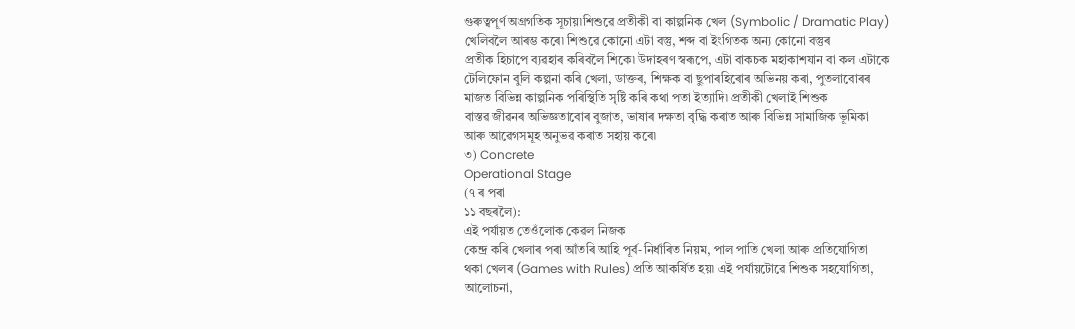গুৰুত্বপূৰ্ণ অগ্ৰগতিক সূচায়৷শিশুৱে প্ৰতীকী বা কাল্পনিক খেল (Symbolic / Dramatic Play) খেলিবলৈ আৰম্ভ কৰে৷ শিশুৱে কোনো এটা বস্তু, শব্দ বা ইংগিতক অন্য কোনো বস্তুৰ
প্ৰতীক হিচাপে ব্যৱহাৰ কৰিবলৈ শিকে৷ উদাহৰণ স্বৰূপে, এটা বাকচক মহাকাশযান বা কল এটাকে
টেলিফোন বুলি কল্পনা কৰি খেলা, ডাক্তৰ, শিক্ষক বা ছুপাৰহিৰোৰ অভিনয় কৰা, পুতলাবোৰৰ
মাজত বিভিন্ন কাল্পনিক পৰিস্থিতি সৃষ্টি কৰি কথা পতা ইত্যাদি৷ প্ৰতীকী খেলাই শিশুক
বাস্তৱ জীৱনৰ অভিজ্ঞতাবোৰ বুজাত, ভাষাৰ দক্ষতা বৃদ্ধি কৰাত আৰু বিভিন্ন সামাজিক ভূমিকা
আৰু আৱেগসমূহ অনুভৱ কৰাত সহায় কৰে৷
৩) Concrete
Operational Stage
(৭ ৰ পৰা
১১ বছৰলৈ):
এই পৰ্যায়ত তেওঁলোক কেৱল নিজক
কেন্দ্ৰ কৰি খেলাৰ পৰা আঁতৰি আহি পূৰ্ব-নিৰ্ধাৰিত নিয়ম, পাল পাতি খেলা আৰু প্ৰতিযোগিতা
থকা খেলৰ (Games with Rules) প্ৰতি আকৰ্ষিত হয়৷ এই পৰ্যায়টোৱে শিশুক সহযোগিতা, আলোচনা,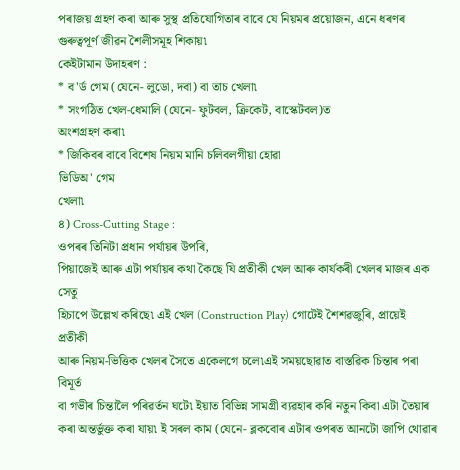পৰাজয় গ্ৰহণ কৰা আৰু সুস্থ প্ৰতিযোগিতাৰ বাবে যে নিয়মৰ প্ৰয়োজন, এনে ধৰণৰ গুৰুত্বপূৰ্ণ জীৱন শৈলীসমূহ শিকায়৷
কেইটামান উদাহৰণ :
* ব'ৰ্ড গেম (যেনে- লুডো, দবা) বা তাচ খেলা৷
* সংগঠিত খেল-ধেমালি (যেনে- ফুটবল, ক্ৰিকেট, বাস্কেটবল)ত
অংশগ্ৰহণ কৰা৷
* জিকিবৰ বাবে বিশেষ নিয়ম মানি চলিবলগীয়া হোৱা
ভিডিঅ' গেম
খেলা৷
৪) Cross-Cutting Stage :
ওপৰৰ তিনিটা প্ৰধান পৰ্যায়ৰ উপৰি,
পিয়াজেই আৰু এটা পৰ্যায়ৰ কথা কৈছে যি প্ৰতীকী খেল আৰু কাৰ্যকৰী খেলৰ মাজৰ এক সেতু
হিচাপে উল্লেখ কৰিছে৷ এই খেল (Construction Play) গোটেই শৈশৱজুৰি, প্ৰায়েই প্ৰতীকী
আৰু নিয়ম-ভিত্তিক খেলৰ সৈতে একেলগে চলে৷এই সময়ছোৱাত বাস্তৱিক চিন্তাৰ পৰা বিমূৰ্ত
বা গভীৰ চিন্তালৈ পৰিৱৰ্তন ঘটে৷ ইয়াত বিভিন্ন সামগ্ৰী ব্যৱহাৰ কৰি নতুন কিবা এটা তৈয়াৰ
কৰা অন্তৰ্ভুক্ত কৰা যায়৷ ই সৰল কাম (যেনে- ব্লকবোৰ এটাৰ ওপৰত আনটো জাপি থোৱাৰ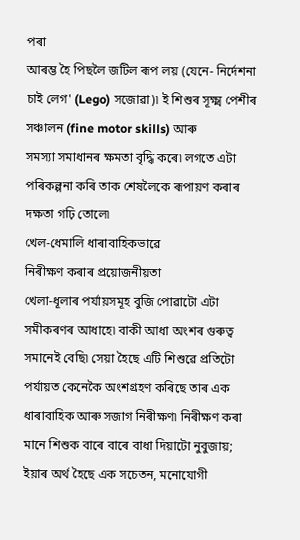পৰা
আৰম্ভ হৈ পিছলৈ জটিল ৰূপ লয় (যেনে- নিৰ্দেশনা চাই লেগ' (Lego) সজোৱা)৷ ই শিশুৰ সূক্ষ্ম পেশীৰ সঞ্চালন (fine motor skills) আৰু
সমস্যা সমাধানৰ ক্ষমতা বৃদ্ধি কৰে৷ লগতে এটা পৰিকল্পনা কৰি তাক শেষলৈকে ৰূপায়ণ কৰাৰ
দক্ষতা গঢ়ি তোলে৷
খেল-ধেমালি ধাৰাবাহিকভাৱে
নিৰীক্ষণ কৰাৰ প্ৰয়োজনীয়তা
খেলা-ধূলাৰ পৰ্যায়সমূহ বুজি পোৱাটো এটা সমীকৰণৰ আধাহে৷ বাকী আধা অংশৰ গুৰুত্ব সমানেই বেছি৷ সেয়া হৈছে এটি শিশুৱে প্ৰতিটো পৰ্যায়ত কেনেকৈ অংশগ্ৰহণ কৰিছে তাৰ এক ধাৰাবাহিক আৰু সজাগ নিৰীক্ষণ৷ নিৰীক্ষণ কৰা মানে শিশুক বাৰে বাৰে বাধা দিয়াটো নুবুজায়; ইয়াৰ অৰ্থ হৈছে এক সচেতন, মনোযোগী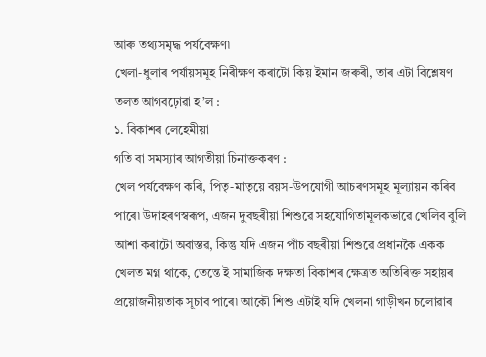আৰু তথ্যসমৃদ্ধ পৰ্যবেক্ষণ৷
খেলা-ধুলাৰ পৰ্যায়সমূহ নিৰীক্ষণ কৰাটো কিয় ইমান জৰুৰী, তাৰ এটা বিশ্লেষণ তলত আগবঢ়োৱা হ’ল :
১. বিকাশৰ লেহেমীয়া
গতি বা সমস্যাৰ আগতীয়া চিনাক্তকৰণ :
খেল পৰ্যবেক্ষণ কৰি, পিতৃ-মাতৃয়ে বয়স-উপযোগী আচৰণসমূহ মূল্যায়ন কৰিব পাৰে৷ উদাহৰণস্বৰূপ, এজন দুবছৰীয়া শিশুৱে সহযোগিতামূলকভাৱে খেলিব বুলি আশা কৰাটো অবাস্তৱ, কিন্তু যদি এজন পাঁচ বছৰীয়া শিশুৱে প্ৰধানকৈ একক খেলত মগ্ন থাকে, তেন্তে ই সামাজিক দক্ষতা বিকাশৰ ক্ষেত্ৰত অতিৰিক্ত সহায়ৰ প্ৰয়োজনীয়তাক সূচাব পাৰে৷ আকৌ শিশু এটাই যদি খেলনা গাড়ীখন চলোৱাৰ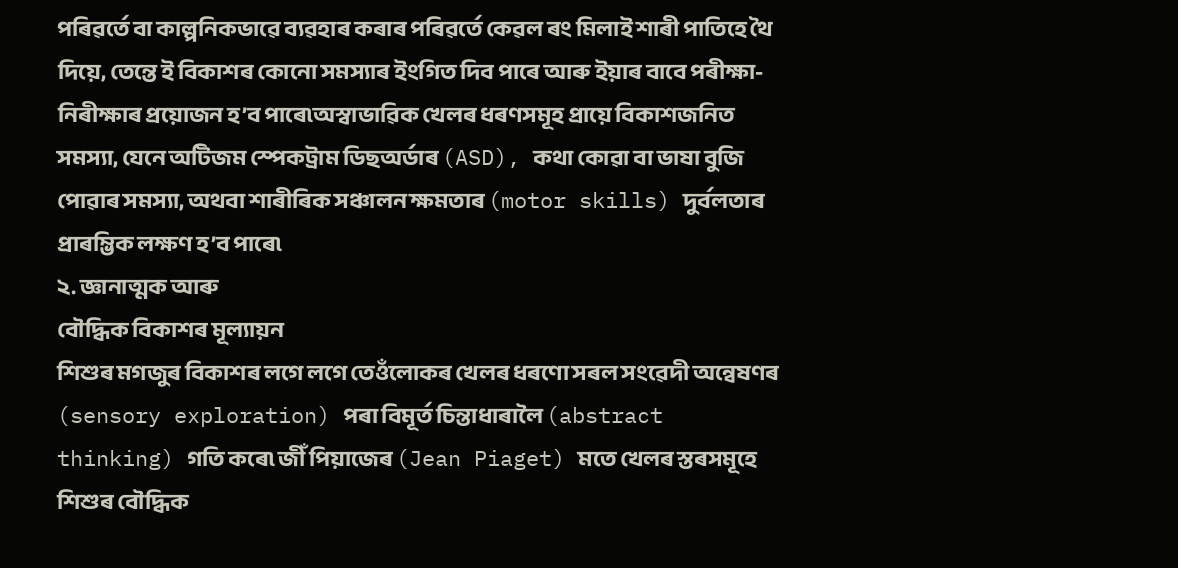পৰিৱৰ্তে বা কাল্পনিকভাৱে ব্যৱহাৰ কৰাৰ পৰিৱৰ্তে কেৱল ৰং মিলাই শাৰী পাতিহে থৈ দিয়ে, তেন্তে ই বিকাশৰ কোনো সমস্যাৰ ইংগিত দিব পাৰে আৰু ইয়াৰ বাবে পৰীক্ষা-নিৰীক্ষাৰ প্ৰয়োজন হ’ব পাৰে৷অস্বাভাৱিক খেলৰ ধৰণসমূহ প্ৰায়ে বিকাশজনিত সমস্যা, যেনে অটিজম স্পেকট্ৰাম ডিছঅৰ্ডাৰ (ASD), কথা কোৱা বা ভাষা বুজি পোৱাৰ সমস্যা, অথবা শাৰীৰিক সঞ্চালন ক্ষমতাৰ (motor skills) দুৰ্বলতাৰ প্ৰাৰম্ভিক লক্ষণ হ’ব পাৰে৷
২. জ্ঞানাত্মক আৰু
বৌদ্ধিক বিকাশৰ মূল্যায়ন
শিশুৰ মগজুৰ বিকাশৰ লগে লগে তেওঁলোকৰ খেলৰ ধৰণো সৰল সংৱেদী অন্বেষণৰ (sensory exploration) পৰা বিমূৰ্ত চিন্তাধাৰালৈ (abstract thinking) গতি কৰে৷ জীঁ পিয়াজেৰ (Jean Piaget) মতে খেলৰ স্তৰসমূহে শিশুৰ বৌদ্ধিক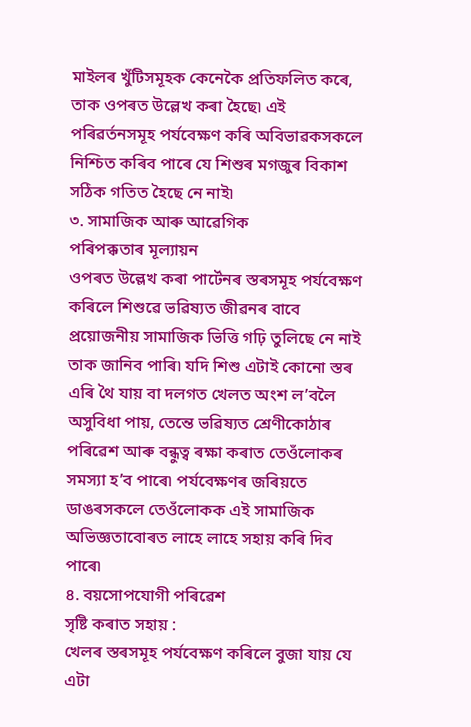মাইলৰ খুঁটিসমূহক কেনেকৈ প্ৰতিফলিত কৰে, তাক ওপৰত উল্লেখ কৰা হৈছে৷ এই পৰিৱৰ্তনসমূহ পৰ্যবেক্ষণ কৰি অবিভাৱকসকলে নিশ্চিত কৰিব পাৰে যে শিশুৰ মগজুৰ বিকাশ সঠিক গতিত হৈছে নে নাই৷
৩. সামাজিক আৰু আৱেগিক
পৰিপক্কতাৰ মূল্যায়ন
ওপৰত উল্লেখ কৰা পাৰ্টেনৰ স্তৰসমূহ পৰ্যবেক্ষণ কৰিলে শিশুৱে ভৱিষ্যত জীৱনৰ বাবে প্ৰয়োজনীয় সামাজিক ভিত্তি গঢ়ি তুলিছে নে নাই তাক জানিব পাৰি৷ যদি শিশু এটাই কোনো স্তৰ এৰি থৈ যায় বা দলগত খেলত অংশ ল’বলৈ অসুবিধা পায়, তেন্তে ভৱিষ্যত শ্ৰেণীকোঠাৰ পৰিৱেশ আৰু বন্ধুত্ব ৰক্ষা কৰাত তেওঁলোকৰ সমস্যা হ’ব পাৰে৷ পৰ্যবেক্ষণৰ জৰিয়তে ডাঙৰসকলে তেওঁলোকক এই সামাজিক অভিজ্ঞতাবোৰত লাহে লাহে সহায় কৰি দিব পাৰে৷
৪. বয়সোপযোগী পৰিৱেশ
সৃষ্টি কৰাত সহায় :
খেলৰ স্তৰসমূহ পৰ্যবেক্ষণ কৰিলে বুজা যায় যে এটা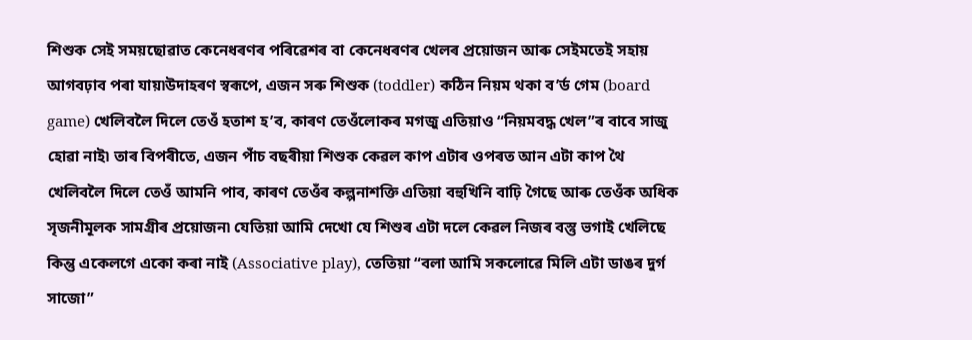শিশুক সেই সময়ছোৱাত কেনেধৰণৰ পৰিৱেশৰ বা কেনেধৰণৰ খেলৰ প্ৰয়োজন আৰু সেইমতেই সহায় আগবঢ়াব পৰা যায়৷উদাহৰণ স্বৰূপে, এজন সৰু শিশুক (toddler) কঠিন নিয়ম থকা ব’ৰ্ড গেম (board game) খেলিবলৈ দিলে তেওঁ হতাশ হ’ব, কাৰণ তেওঁলোকৰ মগজু এতিয়াও “নিয়মবদ্ধ খেল”ৰ বাবে সাজু হোৱা নাই৷ তাৰ বিপৰীতে, এজন পাঁচ বছৰীয়া শিশুক কেৱল কাপ এটাৰ ওপৰত আন এটা কাপ থৈ খেলিবলৈ দিলে তেওঁ আমনি পাব, কাৰণ তেওঁৰ কল্পনাশক্তি এতিয়া বহুখিনি বাঢ়ি গৈছে আৰু তেওঁক অধিক সৃজনীমূলক সামগ্ৰীৰ প্ৰয়োজন৷ যেতিয়া আমি দেখো যে শিশুৰ এটা দলে কেৱল নিজৰ বস্তু ভগাই খেলিছে কিন্তু একেলগে একো কৰা নাই (Associative play), তেতিয়া “বলা আমি সকলোৱে মিলি এটা ডাঙৰ দুৰ্গ সাজো”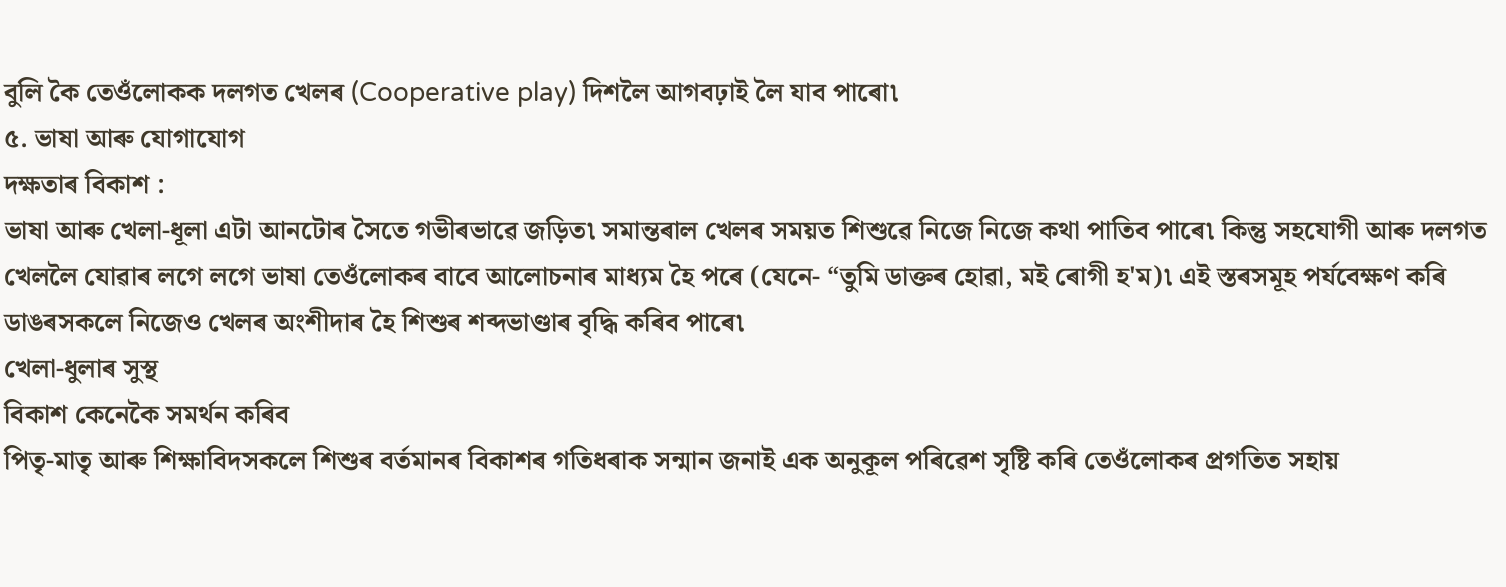বুলি কৈ তেওঁলোকক দলগত খেলৰ (Cooperative play) দিশলৈ আগবঢ়াই লৈ যাব পাৰো৷
৫. ভাষা আৰু যোগাযোগ
দক্ষতাৰ বিকাশ :
ভাষা আৰু খেলা-ধূলা এটা আনটোৰ সৈতে গভীৰভাৱে জড়িত৷ সমান্তৰাল খেলৰ সময়ত শিশুৱে নিজে নিজে কথা পাতিব পাৰে৷ কিন্তু সহযোগী আৰু দলগত খেললৈ যোৱাৰ লগে লগে ভাষা তেওঁলোকৰ বাবে আলোচনাৰ মাধ্যম হৈ পৰে (যেনে- “তুমি ডাক্তৰ হোৱা, মই ৰোগী হ'ম)৷ এই স্তৰসমূহ পৰ্যবেক্ষণ কৰি ডাঙৰসকলে নিজেও খেলৰ অংশীদাৰ হৈ শিশুৰ শব্দভাণ্ডাৰ বৃদ্ধি কৰিব পাৰে৷
খেলা-ধুলাৰ সুস্থ
বিকাশ কেনেকৈ সমৰ্থন কৰিব
পিতৃ-মাতৃ আৰু শিক্ষাবিদসকলে শিশুৰ বৰ্তমানৰ বিকাশৰ গতিধৰাক সন্মান জনাই এক অনুকূল পৰিৱেশ সৃষ্টি কৰি তেওঁলোকৰ প্ৰগতিত সহায়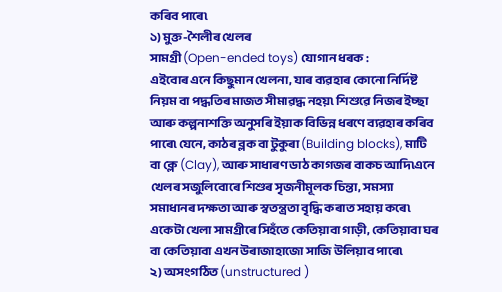কৰিব পাৰে৷
১) মুক্ত-শৈলীৰ খেলৰ
সামগ্ৰী (Open-ended toys) যোগান ধৰক :
এইবোৰ এনে কিছুমান খেলনা, যাৰ ব্যৱহাৰ কোনো নিৰ্দিষ্ট নিয়ম বা পদ্ধতিৰ মাজত সীমাৱদ্ধ নহয়৷ শিশুৱে নিজৰ ইচ্ছা আৰু কল্পনাশক্তি অনুসৰি ইয়াক বিভিন্ন ধৰণে ব্যৱহাৰ কৰিব পাৰে৷ যেনে, কাঠৰ ব্লক বা টুকুৰা (Building blocks), মাটি বা ক্লে (Clay), আৰু সাধাৰণ ডাঠ কাগজৰ বাকচ আদি৷এনে খেলৰ সজুলিবোৰে শিশুৰ সৃজনীমূলক চিন্তা, সমস্যা সমাধানৰ দক্ষতা আৰু স্বতন্ত্ৰতা বৃদ্ধি কৰাত সহায় কৰে৷ একেটা খেলা সামগ্ৰীৰে সিহঁতে কেতিয়াবা গাড়ী, কেতিয়াবা ঘৰ বা কেতিয়াবা এখন উৰাজাহাজো সাজি উলিয়াব পাৰে৷
২) অসংগঠিত (unstructured )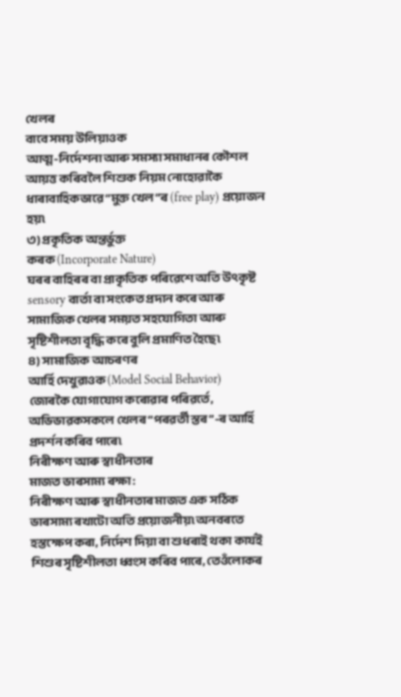খেলৰ
বাবে সময় উলিয়াওক
আত্ম-নিৰ্দেশনা আৰু সমস্যা সমাধানৰ কৌশল আয়ত্ত কৰিবলৈ শিশুক নিয়ম নোহোৱাকৈ ধাৰাবাহিকভাৱে “মুক্ত খেল”ৰ (free play) প্ৰয়োজন হয়৷
৩) প্ৰকৃতিক অন্তৰ্ভুক্ত
কৰক (Incorporate Nature)
ঘৰৰ বাহিৰৰ বা প্ৰাকৃতিক পৰিৱেশে অতি উৎকৃষ্ট sensory বাৰ্তা বা সংকেত প্ৰদান কৰে আৰু সামাজিক খেলৰ সময়ত সহযোগিতা আৰু সৃষ্টিশীলতা বৃদ্ধি কৰে বুলি প্ৰমাণিত হৈছে৷
৪) সামাজিক আচৰণৰ
আৰ্হি দেখুৱাওক (Model Social Behavior)
জোৰকৈ যোগাযোগ কৰোৱাৰ পৰিৱৰ্তে, অভিভাৱকসকলে খেলৰ “পৰৱৰ্তী স্তৰ”-ৰ আৰ্হি প্ৰদৰ্শন কৰিব পাৰে৷
নিৰীক্ষণ আৰু স্বাধীনতাৰ
মাজত ভাৰসাম্য ৰক্ষা :
নিৰীক্ষণ আৰু স্বাধীনতাৰ মাজত এক সঠিক ভাৰসাম্য ৰখাটো অতি প্ৰয়োজনীয়৷ অনবৰতে হস্তক্ষেপ কৰা, নিৰ্দেশ দিয়া বা শুধৰাই থকা কাৰ্যই শিশুৰ সৃষ্টিশীলতা ধ্বংস কৰিব পাৰে, তেওঁলোকৰ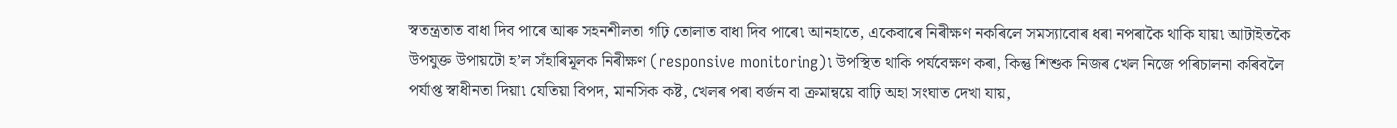স্বতন্ত্ৰতাত বাধা দিব পাৰে আৰু সহনশীলতা গঢ়ি তোলাত বাধা দিব পাৰে৷ আনহাতে, একেবাৰে নিৰীক্ষণ নকৰিলে সমস্যাবোৰ ধৰা নপৰাকৈ থাকি যায়৷ আটাইতকৈ উপযুক্ত উপায়টো হ’ল সঁহাৰিমূলক নিৰীক্ষণ (responsive monitoring)৷ উপস্থিত থাকি পৰ্যবেক্ষণ কৰা, কিন্তু শিশুক নিজৰ খেল নিজে পৰিচালনা কৰিবলৈ পৰ্যাপ্ত স্বাধীনতা দিয়া৷ যেতিয়া বিপদ, মানসিক কষ্ট, খেলৰ পৰা বৰ্জন বা ক্ৰমান্বয়ে বাঢ়ি অহা সংঘাত দেখা যায়,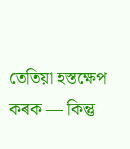তেতিয়া হস্তক্ষেপ কৰক — কিন্তু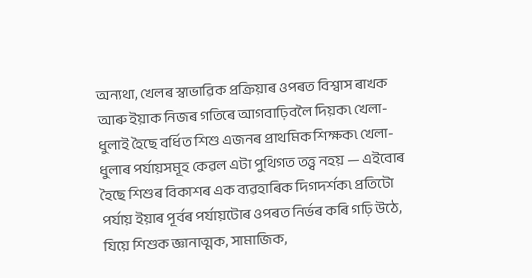অন্যথা, খেলৰ স্বাভাৱিক প্ৰক্ৰিয়াৰ ওপৰত বিশ্বাস ৰাখক আৰু ইয়াক নিজৰ গতিৰে আগবাঢ়িবলৈ দিয়ক৷ খেলা-ধুলাই হৈছে বৰ্ধিত শিশু এজনৰ প্ৰাথমিক শিক্ষক৷ খেলা-ধুলাৰ পৰ্যায়সমূহ কেৱল এটা পুথিগত তত্ত্ব নহয় — এইবোৰ হৈছে শিশুৰ বিকাশৰ এক ব্যৱহাৰিক দিগদৰ্শক৷ প্ৰতিটো পৰ্যায় ইয়াৰ পূৰ্বৰ পৰ্যায়টোৰ ওপৰত নিৰ্ভৰ কৰি গঢ়ি উঠে, যিয়ে শিশুক জ্ঞানাত্মক, সামাজিক,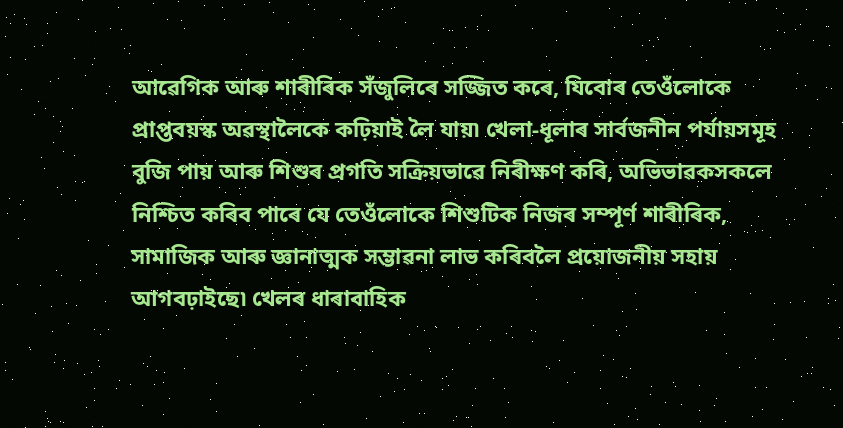আৱেগিক আৰু শাৰীৰিক সঁজুলিৰে সজ্জিত কৰে, যিবোৰ তেওঁলোকে প্ৰাপ্তবয়স্ক অৱস্থালৈকে কঢ়িয়াই লৈ যায়৷ খেলা-ধূলাৰ সাৰ্বজনীন পৰ্যায়সমূহ বুজি পায় আৰু শিশুৰ প্ৰগতি সক্ৰিয়ভাৱে নিৰীক্ষণ কৰি, অভিভাৱকসকলে নিশ্চিত কৰিব পাৰে যে তেওঁলোকে শিশুটিক নিজৰ সম্পূৰ্ণ শাৰীৰিক, সামাজিক আৰু জ্ঞানাত্মক সম্ভাৱনা লাভ কৰিবলৈ প্ৰয়োজনীয় সহায় আগবঢ়াইছে৷ খেলৰ ধাৰাবাহিক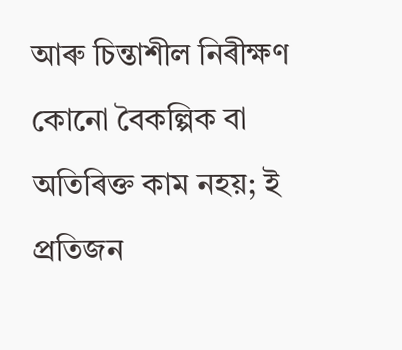আৰু চিন্তাশীল নিৰীক্ষণ কোনো বৈকল্পিক বা অতিৰিক্ত কাম নহয়; ই প্ৰতিজন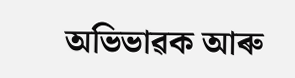অভিভাৱক আৰু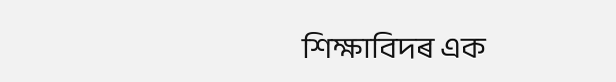শিক্ষাবিদৰ এক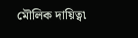মৌলিক দায়িত্ব৷